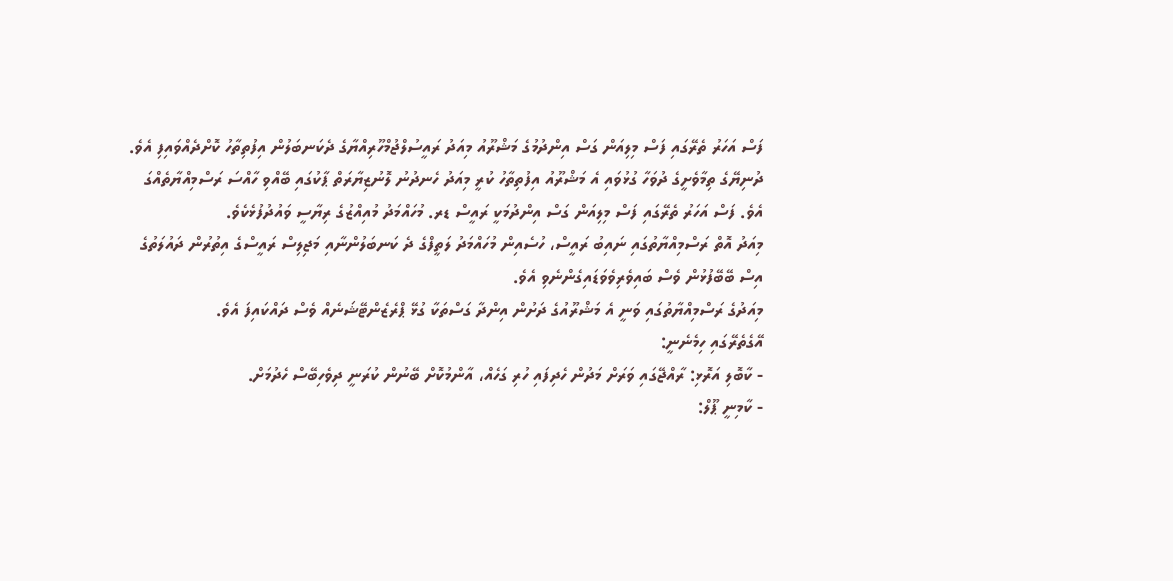ފަސް އަހަރު ތެރޭގައި ފަސް މިލިއަން ގަސް އިންދުމުގެ މަޝްރޫއު މިއަދު ރައީސުލްޖުމްހޫރިއްޔާގެ ދެކަނބަލުން އިފުތިތާހު ކޮށްދެއްވައިފި އެވެ.
ދުނިޔޭގެ ތިމާވެށީގެ ދުވަހާ ގުޅުވައި އެ މަޝްރޫއު އިފުތިތާހު ކުރީ މިއަދު ހެނދުނު ލޮނުޒިޔާރަތް ޕާކުގައި ބޭއްވި ހާއްސަ ރަސްމިއްޔާތެއްގަ އެވެ. ފަސް އަހަރު ތެރޭގައި ފަސް މިލިއަން ގަސް އިންދުމަކީ ރައީސް ޑރ. މުހައްމަދު މުއިއްޒުގެ ރިޔާސީ ވައުދުފުޅެކެވެ.
މިއަދު އޮތް ރަސްމިއްޔާތުގައި ނައިބު ރައީސް، ހުސެއިން މުހައްމަދު ލަތީފްގެ ދެ ކަނބަލުންނާއި މަޖިލިސް ރައީސްގެ އިތުރުން ދައުލަތުގެ އިސް ބޭބޭފުޅުން ވެސް ބައިވެރިވެވަޑައިގެންނެވި އެވެ.
މިއަދުގެ ރަސްމިއްޔާތުގައި ވަނީ އެ މަޝްރޫއުގެ ދަށުން އިންދާ ގަސްތަކާ ގުޅޭ ޕްރެޒެންޓޭޝަނެއް ވެސް ދައްކައިފަ އެވެ.
އޭގެތެރޭގައި ހިމެނެނީ:
- ކާބޮލި އަރޮޅި: ރާއްޖޭގައި ވަރަށް މަދުން ހެދިފައި ހުރި ގަހެއް، އާންމުކޮށް ބޭނުން ކުރަނީ ދިވެހިބޭސް ހެދުމަށް.
- ކާމިނީ ޕޫލް: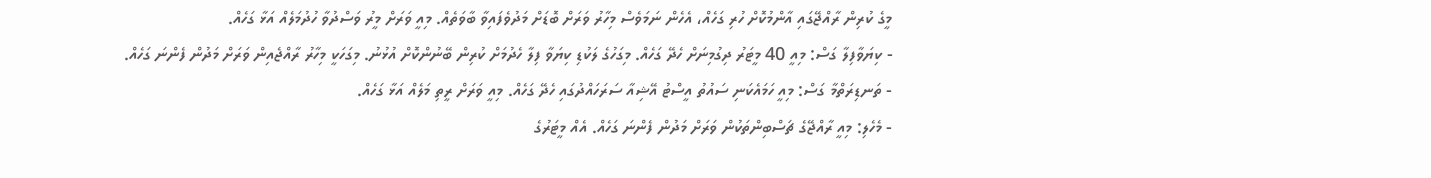މީގެ ކުރިން ރާއްޖޭގައި އާންމުކޮށް ހުރި ގަހެއް، އެހެން ނަމަވެސް މިހާރު ވަރަށް ބޮޑަށް މަދުވެފައިވާ ބާވަތެއް. މިއީ ވަރަށް މީރު ވަސްދުވާ ހުދުމަލެއް އަޅާ ގަހެއް.
- ކިޔަވާފިލާ ގަސް: މިއީ 40 މީޓަރު ދިގުމިނަށް ހެދޭ ގަހެއް. މިގަހުގެ ލަކުޑި ކިޔަވާ ފިލާ ހެދުމަށް ކުރިން ބޭނުންކޮށް އުޅުނު. މިގަހަކީ މިހާރު ރާއްޖެއިން ވަރަށް މަދުން ފެންނަ ގަހެއް.
- ތަނޑިރަތްމާ ގަސް: މިއީ ހަމައެކަނި ސައުތު އީސްޓު އޭޝިއާ ސަރަހައްދުގައި ހެދޭ ގަހެއް. މިއީ ވަރަށް ރީތި މަލެއް އަޅާ ގަހެއް.
- މެހެލި: މިއީ ރާއްޖޭގެ ޗަސްބިންތަކުން ވަރަށް މަދުން ފެންނަ ގަހެއް. އެއް މީޓަރުގެ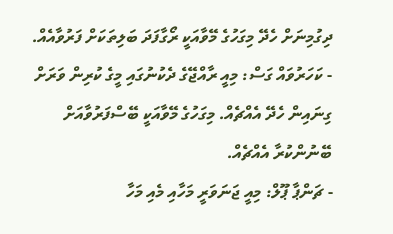ދިގުމިނަށް ހެދޭ މިގަހުގެ މޭވާއަކީ ރޯގާފަދަ ބަލިތަކަށް ފަރުވާއެއް.
- ކަހަރުވައް ގަސް: މިއީ ރާއްޖޭގެ ދެކުނުގައި މީގެ ކުރިން ވަރަށް ގިނައިން ހެދޭ އެއްޗެއް. މިގަހުގެ މޭވާއަކީ ބޭސްފަރުވާއަށް ބޭނުންކުރާ އެއްޗެއް.
- ޗަންޕާ ޕޫލް: މިއީ ޖަނަވަރީ މަހާއި މެއި މަހާ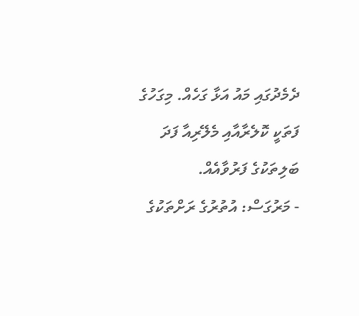ދެމެދުގައި މައު އަޅާ ގަހެއް. މިގަހުގެ ފަތަކީ ކޮލެރާއާއި މެލޭރިއާ ފަދަ ބަލިތަކުގެ ފަރުވާއެއް.
- މަރުގަސް: އުތުރުގެ ރަށްތަކުގެ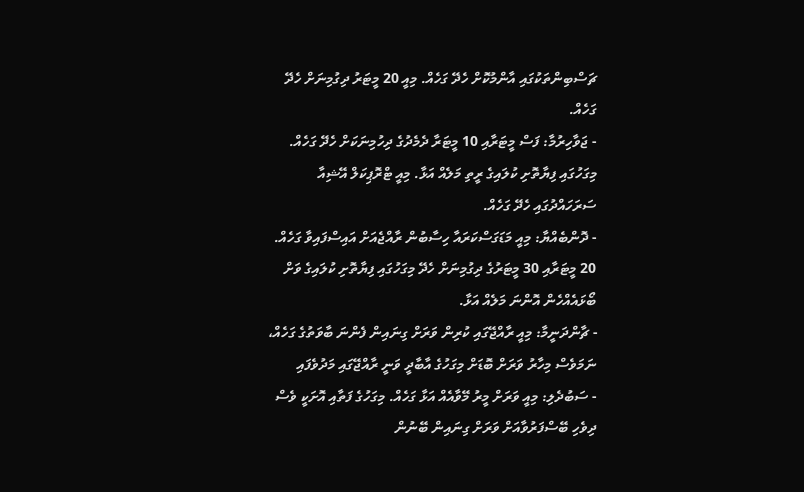ޗަސްބިންތަކުގައި އާންމުކޮށް ހެދޭ ގަހެއް. މިއީ 20 މީޓަރު ދިގުމިނަށް ހެދޭ ގަހެއް.
- ޖަވާހިރުމާ: ފަސް މީޓަރާއި 10 މީޓަރާ ދެމެދުގެ ދިހުމިނަކަށް ހެދޭ ގަހެއް. މިގަހުގައި ފިޔާތޮށި ކުލައިގެ ރީތި މަލެއް އަޅާ. މިއީ ޓްރޮޕިކަލް އޭޝިއާ ސަރަހައްދުގައި ހެދޭ ގަހެއް.
- ދޮންބެއްޔާ: މިއީ މަޑަގަސްކަރައާ ހިސާބުން ރާއްޖެއަށް އައިސްފައިވާ ގަހެއް. 20 މީޓަރާއި 30 މީޓަރުގެ ދިގުމިނަށް ހެދޭ މިގަހުގައި ފިޔާތޮށި ކުލައިގެ ވަށް ބޯޅައެއްހެން އޮންނަ މަލެއް އަޅާ.
- ޗާންދަނީމާ: މިއީ ރާއްޖޭގައި ކުރިން ވަރަށް ގިނައިން ފެންނަ ބާވަތުގެ ގަހެއް، ނަމަވެސް މިހާރު ވަރަށް ބޮޑަށް މިގަހުގެ އާބާދީ ވަނީ ރާއްޖޭގައި މަދުވެފައި
- ސަބުދެލި: މިއީ ވަރަށް މީރު މޭވާއެއް އަޅާ ގަހެއް. މިގަހުގެ ފަތާއި އޮށަކީ ވެސް ދިވެހި ބޭސްފަރުވާއަށް ވަރަށް ގިނައިން ބޭނުން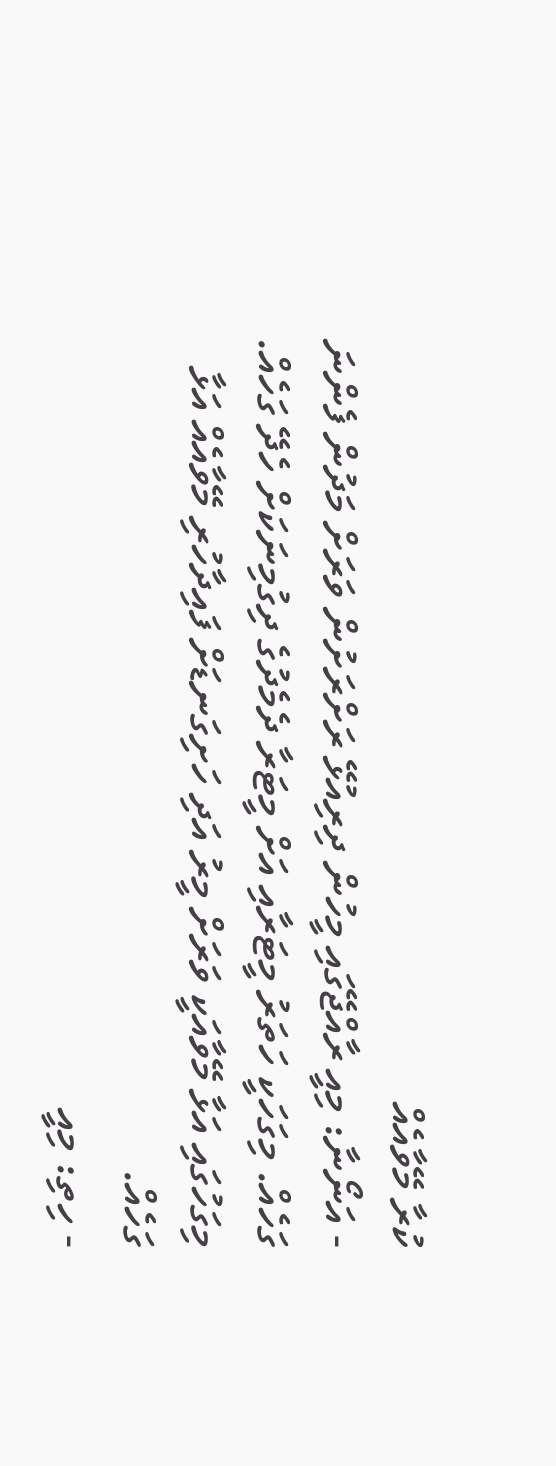ކުރާ މޭވާއެއް
- އަނޯނާ: މިއީ ރާއްޖޭގައި މީހުން ދިރިއުޅޭ ރަށްރަށުން ވަރަށް މަދުން ފެންނަ ގަހެއް. މިގަހަކީ ހަތަރު މީޓަރާއި އަށް މީޓަރާ ދެމެދުގެ ދިގުމިނަކަށް ހެދޭ ގަހެއް. މިގަހުގައި އަޅާ މޭވާއަކީ ވަރަށް މީރު އަދި ހަށިގަނޑަށް ފައިދާހުރި މޭވާއެއް އަޅާ ގަހެއް.
- ހިތި: މިއީ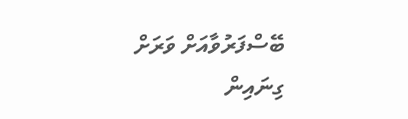ބޭސްފަރުވާއަށް ވަރަށް ގިނައިން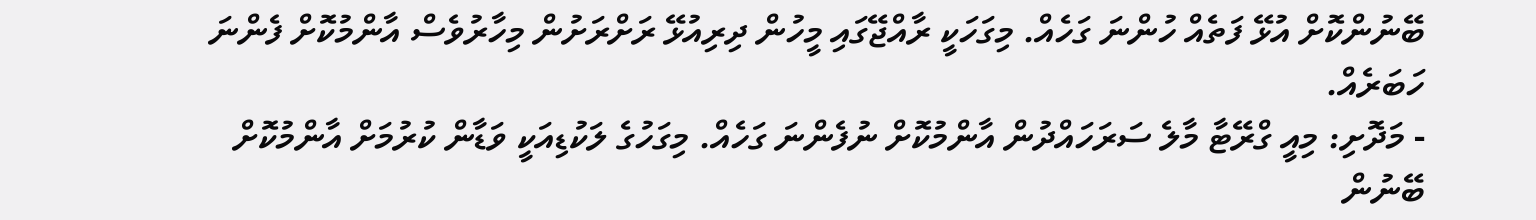ބޭނުންކޮށް އުޅޭ ފަތެއް ހުންނަ ގަހެއް. މިގަހަކީ ރާއްޖޭގައި މީހުން ދިރިއުޅޭ ރަށްރަށުން މިހާރުވެސް އާންމުކޮށް ފެންނަ ހަބަރެއް.
- މަދޮށި: މިއީ ގްރޭޓާ މާލެ ސަރަހައްދުން އާންމުކޮށް ނުފެންނަ ގަހެއް. މިގަހުގެ ލަކުޑިއަކީ ވަޑާން ކުރުމަށް އާންމުކޮށް ބޭނުން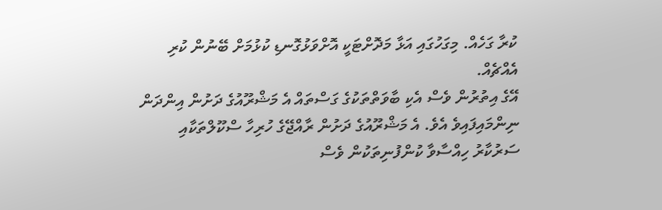ކުރާ ގަހެއް. މިގަހުގައި އަޅާ މަދޮށްޓަކީ އޮށްވަޅުގޮނޑި ކުޅުމަށް ބޭނުން ކުރި އެއްޗެއް.
އޭގެ އިތުރުން ވެސް އެކި ބާވަތްތަކުގެ ގަސްތައް އެ މަޝްރޫއުގެ ދަށުން އިންދަން ނިންމައިފައިވެ އެވެ. އެ މަޝްރޫއުގެ ދަށުން ރާއްޖޭގެ ހުރިހާ ސްކޫލްތަކާއި ސަރުކާރު ހިއްސާވާ ކުންފުނިތަކުން ވެސް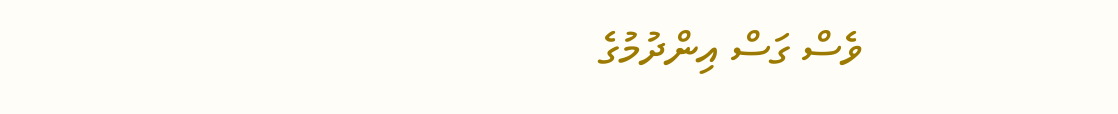ވެސް ގަސް އިންދުމުގެ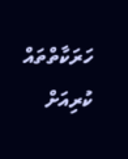ހަރަކާތްތައް ކުރިއަށް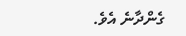ގެންދާނެ އެވެ.